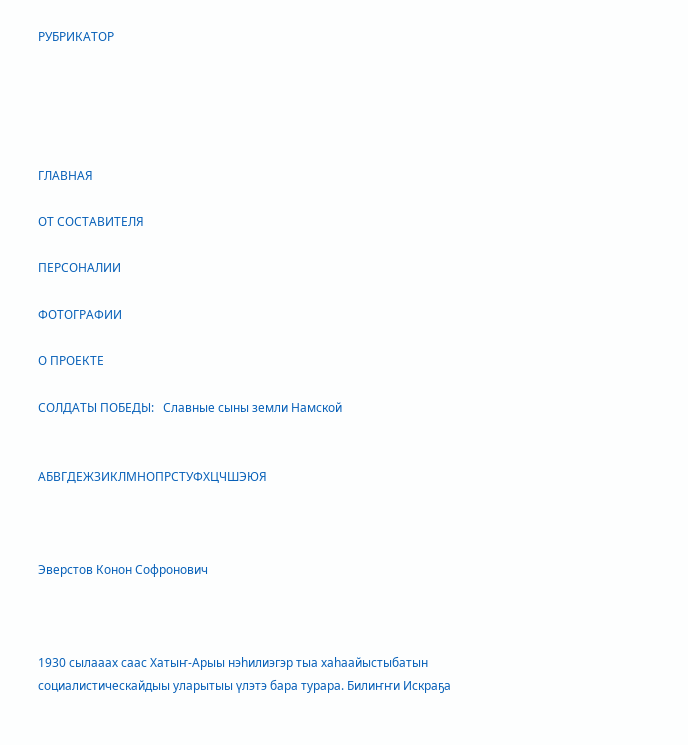РУБРИКАТОР





ГЛАВНАЯ

ОТ СОСТАВИТЕЛЯ

ПЕРСОНАЛИИ

ФОТОГРАФИИ

О ПРОЕКТЕ

СОЛДАТЫ ПОБЕДЫ:   Славные сыны земли Намской


АБВГДЕЖЗИКЛМНОПРСТУФХЦЧШЭЮЯ



Эверстов Конон Софронович



1930 сылааах саас Хатыҥ-Арыы нэһилиэгэр тыа хаһаайыстыбатын социалистическайдыы уларытыы үлэтэ бара турара. Билиҥҥи Искраҕа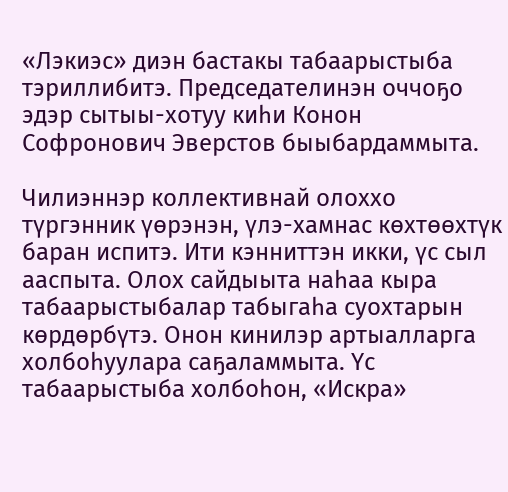«Лэкиэс» диэн бастакы табаарыстыба тэриллибитэ. Председателинэн оччоҕо эдэр сытыы-хотуу киһи Конон Софронович Эверстов быыбардаммыта.

Чилиэннэр коллективнай олоххо түргэнник үөрэнэн, үлэ-хамнас көхтөөхтүк баран испитэ. Ити кэнниттэн икки, үс сыл ааспыта. Олох сайдыыта наһаа кыра табаарыстыбалар табыгаһа суохтарын көрдөрбүтэ. Онон кинилэр артыалларга холбоһуулара саҕаламмыта. Үс табаарыстыба холбоһон, «Искра»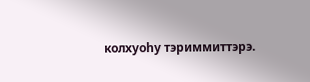колхуоһу тэриммиттэрэ.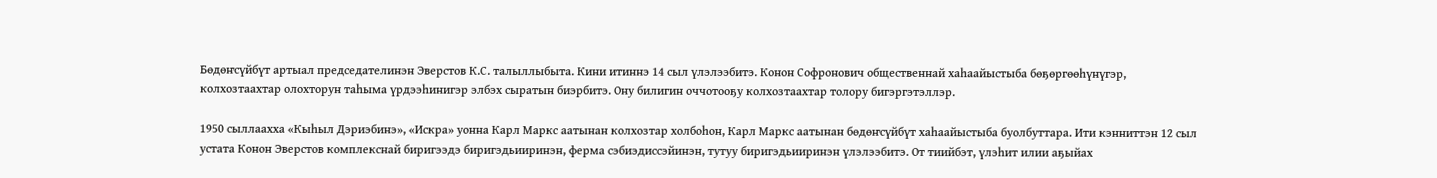Бөдөҥсүйбүт артыал председателинэн Эверстов К.С. талыллыбыта. Кини итиннэ 14 сыл үлэлээбитэ. Конон Софронович общественнай хаһаайыстыба бөҕөргөөһүнүгэр, колхозтаахтар олохторун таһыма үрдээһинигэр элбэх сыратын биэрбитэ. Ону билигин оччотооҕу колхозтаахтар толору бигэргэтэллэр.

1950 сыллаахха «Кыһыл Дэриэбинэ», «Искра» уонна Карл Маркс аатынан колхозтар холбоһон, Карл Маркс аатынан бөдөҥсүйбүт хаһаайыстыба буолбуттара. Ити кэнниттэн 12 сыл устата Конон Эверстов комплекснай биригээдэ биригэдьииринэн, ферма сэбиэдиссэйинэн, тутуу биригэдьииринэн үлэлээбитэ. От тиийбэт, үлэһит илии аҕыйах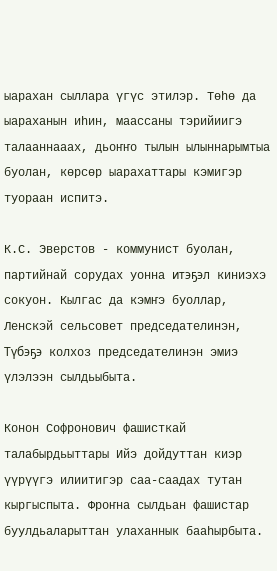ыарахан сыллара үгүс этилэр. Төһө да ыараханын иһин, маассаны тэрийиигэ талааннааах, дьоҥҥо тылын ылыннарымтыа буолан, көрсөр ыарахаттары кэмигэр туораан испитэ.

К.С. Эверстов - коммунист буолан, партийнай сорудах уонна итэҕэл киниэхэ сокуон. Кылгас да кэмҥэ буоллар, Ленскэй сельсовет председателинэн, Түбэҕэ колхоз председателинэн эмиэ үлэлээн сылдьыбыта.

Конон Софронович фашисткай талабырдьыттары Ийэ дойдуттан киэр үүрүүгэ илиитигэр саа-саадах тутан кыргыспыта. Фроҥна сылдьан фашистар буулдьаларыттан улаханнык бааһырбыта.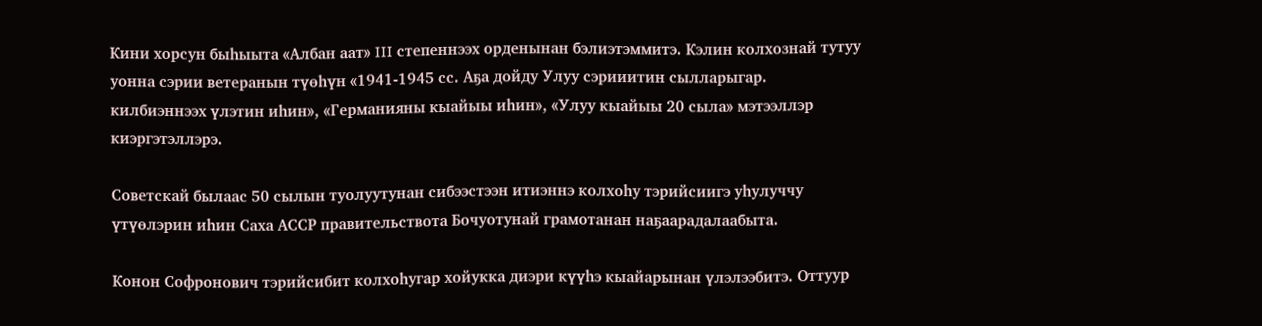Кини хорсун быһыыта «Албан аат» III степеннээх орденынан бэлиэтэммитэ. Кэлин колхознай тутуу уонна сэрии ветеранын түөһүн «1941-1945 сс. Аҕа дойду Улуу сэрииитин сылларыгар. килбиэннээх үлэтин иһин», «Германияны кыайыы иһин», «Улуу кыайыы 20 сыла» мэтээллэр киэргэтэллэрэ.

Советскай былаас 50 сылын туолуутунан сибээстээн итиэннэ колхоһу тэрийсиигэ уһулуччу үтүөлэрин иһин Саха АССР правительствота Бочуотунай грамотанан наҕаарадалаабыта.

Конон Софронович тэрийсибит колхоһугар хойукка диэри күүһэ кыайарынан үлэлээбитэ. Оттуур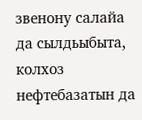звенону салайа да сылдьыбыта, колхоз нефтебазатын да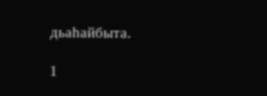дьаһайбыта.

1